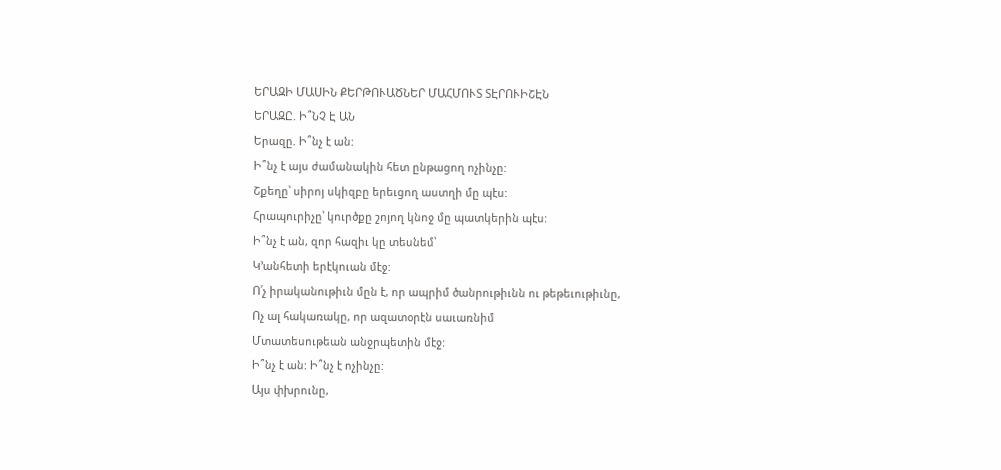ԵՐԱԶԻ ՄԱՍԻՆ ՔԵՐԹՈՒԱԾՆԵՐ ՄԱՀՄՈՒՏ ՏԷՐՈՒԻՇԷՆ
ԵՐԱԶԸ. Ի՞ՆՉ Է ԱՆ
Երազը. Ի՞նչ է ան:
Ի՞նչ է այս ժամանակին հետ ընթացող ոչինչը:
Շքեղը՝ սիրոյ սկիզբը երեւցող աստղի մը պէս:
Հրապուրիչը՝ կուրծքը շոյող կնոջ մը պատկերին պէս:
Ի՞նչ է ան, զոր հազիւ կը տեսնեմ՝
Կ՚անհետի երէկուան մէջ:
Ո՛չ իրականութիւն մըն է, որ ապրիմ ծանրութիւնն ու թեթեւութիւնը,
Ոչ ալ հակառակը, որ ազատօրէն սաւառնիմ
Մտատեսութեան անջրպետին մէջ:
Ի՞նչ է ան: Ի՞նչ է ոչինչը:
Այս փխրունը,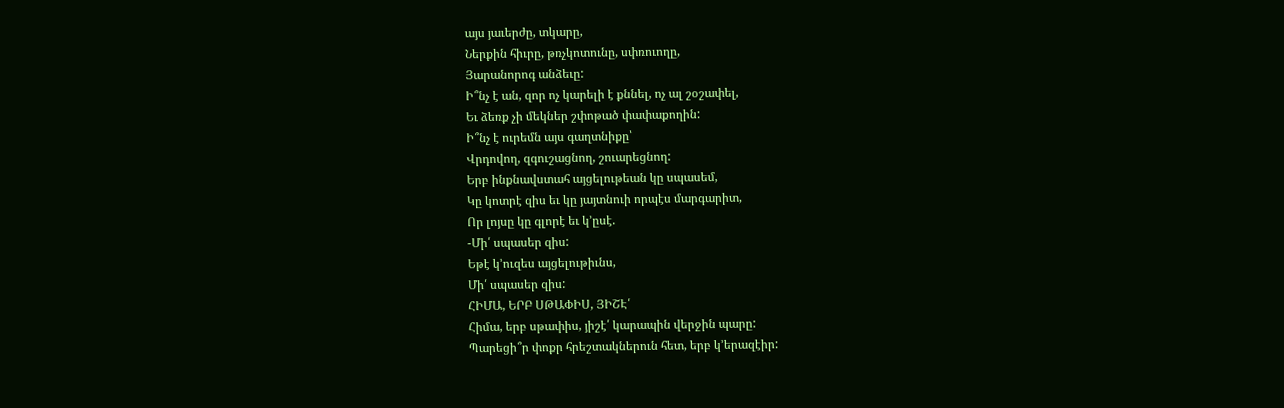այս յաւերժը, տկարը,
Ներքին հիւրը, թռչկոտունը, սփռուողը,
Յարանորոգ անձեւը:
Ի՞նչ է ան, զոր ոչ կարելի է քննել, ոչ ալ շօշափել,
Եւ ձեռք չի մեկներ շփոթած փափաքողին:
Ի՞նչ է ուրեմն այս գաղտնիքը՝
Վրդովող, զգուշացնող, շուարեցնող:
Երբ ինքնավստահ այցելութեան կը սպասեմ,
Կը կոտրէ զիս եւ կը յայտնուի որպէս մարգարիտ,
Որ լոյսը կը գլորէ եւ կ՚ըսէ.
-Մի՛ սպասեր զիս:
Եթէ կ՚ուզես այցելութիւնս,
Մի՛ սպասեր զիս:
ՀԻՄԱ, ԵՐԲ ՍԹԱՓԻՍ, ՅԻՇԷ՛
Հիմա, երբ սթափիս, յիշէ՛ կարապին վերջին պարը:
Պարեցի՞ր փոքր հրեշտակներուն հետ, երբ կ՚երազէիր: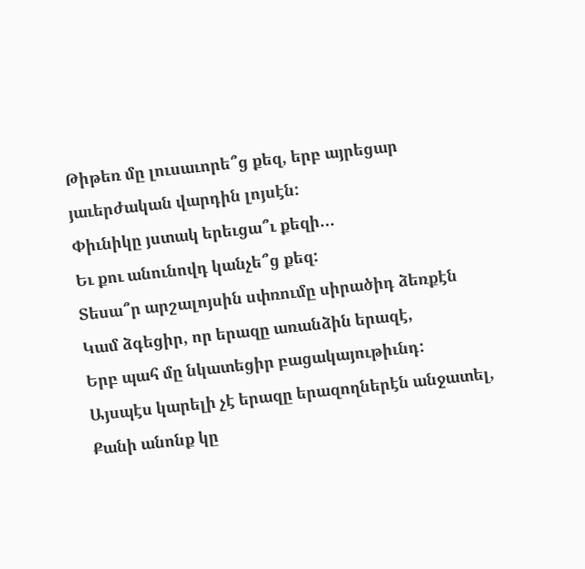Թիթեռ մը լուսաւորե՞ց քեզ, երբ այրեցար յաւերժական վարդին լոյսէն:
Փիւնիկը յստակ երեւցա՞ւ քեզի...
Եւ քու անունովդ կանչե՞ց քեզ:
Տեսա՞ր արշալոյսին սփռումը սիրածիդ ձեռքէն
Կամ ձգեցիր, որ երազը առանձին երազէ,
Երբ պահ մը նկատեցիր բացակայութիւնդ:
Այսպէս կարելի չէ երազը երազողներէն անջատել,
Քանի անոնք կը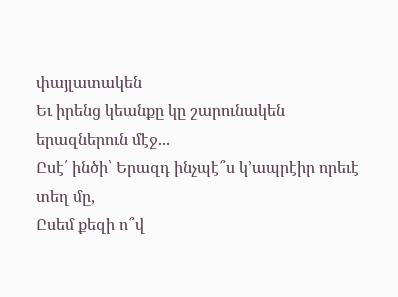փայլատակեն
Եւ իրենց կեանքը կը շարունակեն երազներուն մէջ...
Ըսէ՛ ինծի՝ Երազդ ինչպէ՞ս կ՚ապրէիր որեւէ տեղ մը,
Ըսեմ քեզի ո՞վ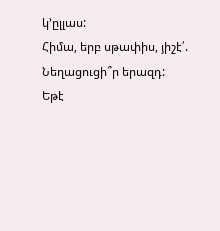կ՚ըլլաս:
Հիմա, երբ սթափիս, յիշէ՛.
Նեղացուցի՞ր երազդ:
Եթէ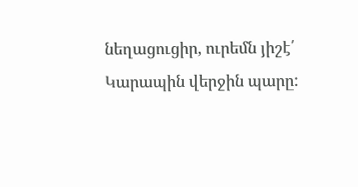նեղացուցիր, ուրեմն յիշէ՛
Կարապին վերջին պարը: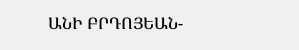ԱՆԻ ԲՐԴՈՅԵԱՆ-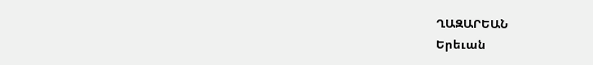ՂԱԶԱՐԵԱՆ
Երեւան